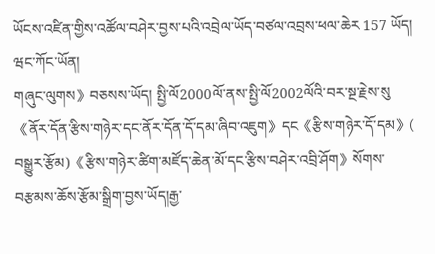ཡོངས་འཛིན་གྱིས་འཚོལ་བཤེར་བྱས་པའི་འབྲེལ་ཡོད་བཙལ་འབྲས་ཕལ་ཆེར 157 ཡོད།
ཝང་ཀོང་ཡོན།
གཞུང་ལུགས》བཅསས་ཡོད། སྤྱི་ལོ2000ལོ་ནས་སྤྱི་ལོ2002ལོའི་བར་སྔ་རྗེས་སུ《ནོར་དོན་རྩིས་གཉེར་དང་ནོར་དོན་དོ་དམ་ཞིབ་འཇུག》དང《རྩིས་གཉེར་དོ་དམ》( བསྒྱུར་རྩོམ)《རྩིས་གཉེར་ཚིག་མཛོད་ཆེན་མོ་དང་རྩིས་བཤེར་འབྲི་ཤོག》སོགས་བརྩམས་ཆོས་རྩོམ་སྒྲིག་བྱས་ཡོད།རྒྱ་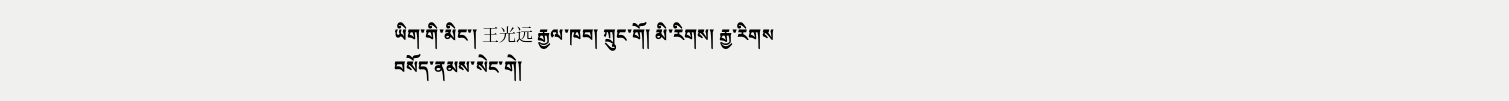ཡིག་གི་མིང་། 王光远 རྒྱལ་ཁབ། ཀྲུང་གོ། མི་རིགས། རྒྱ་རིགས
བསོད་ནམས་སེང་གེ།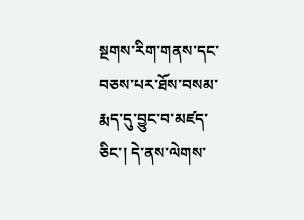སྔགས་རིག་གནས་དང་བཅས་པར་ཐོས་བསམ་རྨད་དུ་བྱུང་བ་མཛད་ཅིང་། དེ་ནས་ལེགས་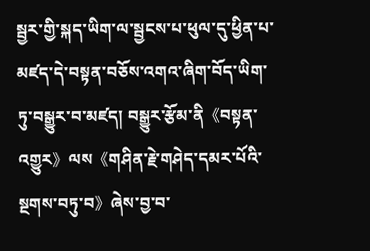སྦྱར་གྱི་སྐད་ཡིག་ལ་སྦྱངས་པ་ཕུལ་དུ་ཕྱིན་པ་མཛད་དེ་བསྟན་བཅོས་འགའ་ཞིག་བོད་ཡིག་ཏུ་བསྒྱུར་བ་མཛད། བསྒྱུར་རྩོམ་ནི《བསྟན་འགྱུར》ལས《གཤིན་རྗེ་གཤེད་དམར་པོའི་སྔགས་བཏུ་བ》ཞེས་བྱ་བ་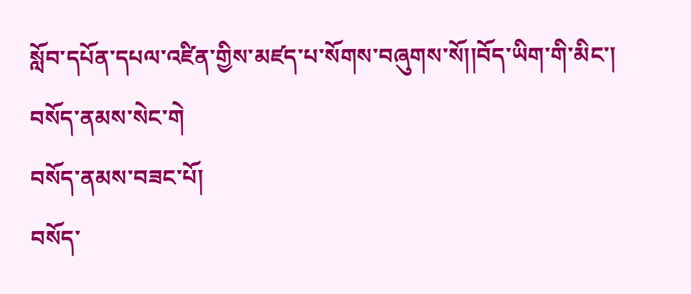སློབ་དཔོན་དཔལ་འཛིན་གྱིས་མཛད་པ་སོགས་བཞུགས་སོ།།བོད་ཡིག་གི་མིང་། བསོད་ནམས་སེང་གེ
བསོད་ནམས་བཟང་པོ།
བསོད་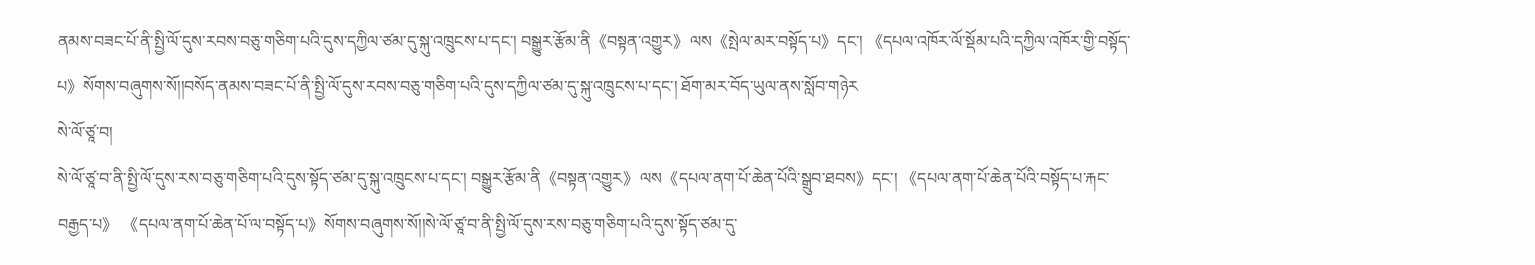ནམས་བཟང་པོ་ནི་སྤྱི་ལོ་དུས་རབས་བཅུ་གཅིག་པའི་དུས་དཀྱིལ་ཙམ་དུ་སྐུ་འཁྲུངས་པ་དང་། བསྒྱུར་རྩོམ་ནི《བསྟན་འགྱུར》ལས《སྤེལ་མར་བསྟོད་པ》དང་། 《དཔལ་འཁོར་ལོ་སྡོམ་པའི་དཀྱིལ་འཁོར་གྱི་བསྟོད་པ》སོགས་བཞུགས་སོ།།བསོད་ནམས་བཟང་པོ་ནི་སྤྱི་ལོ་དུས་རབས་བཅུ་གཅིག་པའི་དུས་དཀྱིལ་ཙམ་དུ་སྐུ་འཁྲུངས་པ་དང་། ཐོག་མར་བོད་ཡུལ་ནས་སློབ་གཉེར
སེ་ལོ་ཙཱ་བ།
སེ་ལོ་ཙཱ་བ་ནི་སྤྱི་ལོ་དུས་རས་བཅུ་གཅིག་པའི་དུས་སྟོད་ཙམ་དུ་སྐུ་འཁྲུངས་པ་དང་། བསྒྱུར་རྩོམ་ནི《བསྟན་འགྱུར》ལས《དཔལ་ནག་པོ་ཆེན་པོའི་སྒྲུབ་ཐབས》དང་། 《དཔལ་ནག་པོ་ཆེན་པོའི་བསྟོད་པ་རྐང་བརྒྱད་པ》 《དཔལ་ནག་པོ་ཆེན་པོ་ལ་བསྟོད་པ》སོགས་བཞུགས་སོ།།སེ་ལོ་ཙཱ་བ་ནི་སྤྱི་ལོ་དུས་རས་བཅུ་གཅིག་པའི་དུས་སྟོད་ཙམ་དུ་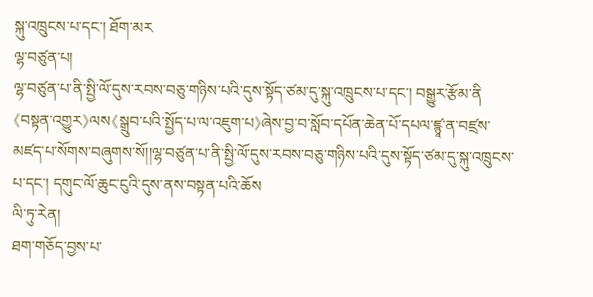སྐུ་འཁྲུངས་པ་དང་། ཐོག་མར
ལྷ་བཙུན་པ།
ལྷ་བཙུན་པ་ནི་སྤྱི་ལོ་དུས་རབས་བཅུ་གཉིས་པའི་དུས་སྟོད་ཙམ་དུ་སྐུ་འཁྲུངས་པ་དང་། བསྒྱུར་རྩོམ་ནི《བསྟན་འགྱུར》ལས《སྒྲུབ་པའི་སྤྱོད་པ་ལ་འཇུག་པ》ཞེས་བྱ་བ་སློབ་དཔོན་ཆེན་པོ་དཔལ་ཛྙཱ་ན་བཛྲས་མཛད་པ་སོགས་བཞུགས་སོ།།ལྷ་བཙུན་པ་ནི་སྤྱི་ལོ་དུས་རབས་བཅུ་གཉིས་པའི་དུས་སྟོད་ཙམ་དུ་སྐུ་འཁྲུངས་པ་དང་། དགུང་ལོ་ཆུང་ངུའི་དུས་ནས་བསྟན་པའི་ཆོས
ལི་ཏུ་རེན།
ཐག་གཅོད་བྱས་པ་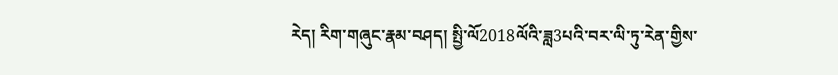རེད། རིག་གཞུང་རྣམ་བཤད། སྤྱི་ལོ2018ལོའི་ཟླ3པའི་བར་ལི་ཏུ་རེན་གྱིས་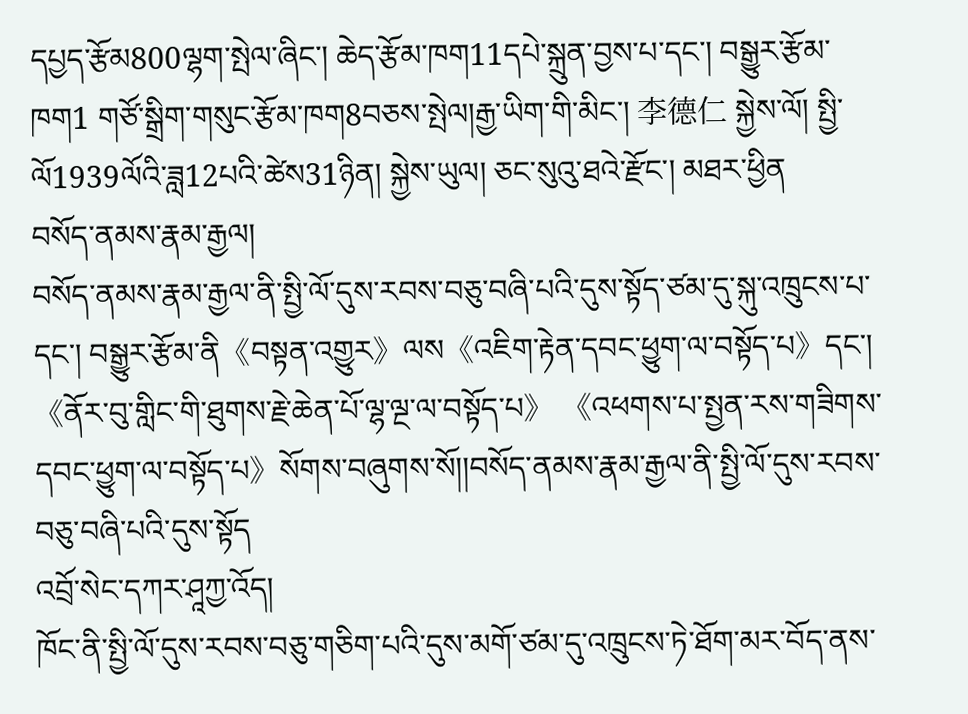དཔྱད་རྩོམ800ལྷག་སྤེལ་ཞིང་། ཆེད་རྩོམ་ཁག11དཔེ་སྐྲུན་བྱས་པ་དང་། བསྒྱུར་རྩོམ་ཁག1 གཙོ་སྒྲིག་གསུང་རྩོམ་ཁག8བཅས་སྤེལ།རྒྱ་ཡིག་གི་མིང་། 李德仁 སྐྱེས་ལོ། སྤྱི་ལོ1939ལོའི་ཟླ12པའི་ཚེས31ཉིན། སྐྱེས་ཡུལ། ཅང་སུའུ་ཐའེ་རྫོང་། མཐར་ཕྱིན
བསོད་ནམས་རྣམ་རྒྱལ།
བསོད་ནམས་རྣམ་རྒྱལ་ནི་སྤྱི་ལོ་དུས་རབས་བཅུ་བཞི་པའི་དུས་སྟོད་ཙམ་དུ་སྐུ་འཁྲུངས་པ་དང་། བསྒྱུར་རྩོམ་ནི《བསྟན་འགྱུར》ལས《འཇིག་རྟེན་དབང་ཕྱུག་ལ་བསྟོད་པ》དང་། 《ནོར་བུ་གླིང་གི་ཐུགས་རྗེ་ཆེན་པོ་ལྷ་ལྔ་ལ་བསྟོད་པ》 《འཕགས་པ་སྤྱན་རས་གཟིགས་དབང་ཕྱུག་ལ་བསྟོད་པ》སོགས་བཞུགས་སོ།།བསོད་ནམས་རྣམ་རྒྱལ་ནི་སྤྱི་ལོ་དུས་རབས་བཅུ་བཞི་པའི་དུས་སྟོད
འབྲོ་སེང་དཀར་ཤཱཀྱ་འོད།
ཁོང་ནི་སྤྱི་ལོ་དུས་རབས་བཅུ་གཅིག་པའི་དུས་མགོ་ཙམ་དུ་འཁྲུངས་ཏེ་ཐོག་མར་བོད་ནས་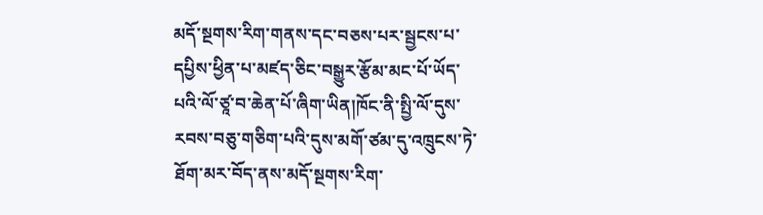མདོ་སྔགས་རིག་གནས་དང་བཅས་པར་སྦྱངས་པ་དཔྱིས་ཕྱིན་པ་མཛད་ཅིང་བསྒྱུར་རྩོམ་མང་པོ་ཡོད་པའི་ལོ་ཙཱ་བ་ཆེན་པོ་ཞིག་ཡིན།ཁོང་ནི་སྤྱི་ལོ་དུས་རབས་བཅུ་གཅིག་པའི་དུས་མགོ་ཙམ་དུ་འཁྲུངས་ཏེ་ཐོག་མར་བོད་ནས་མདོ་སྔགས་རིག་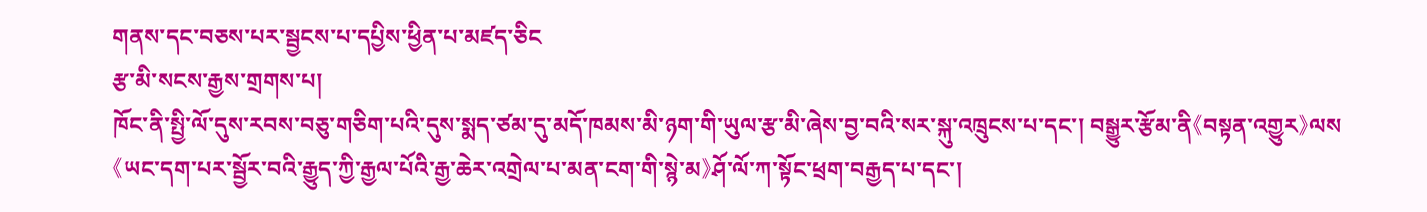གནས་དང་བཅས་པར་སྦྱངས་པ་དཔྱིས་ཕྱིན་པ་མཛད་ཅིང
རྩ་མི་སངས་རྒྱས་གྲགས་པ།
ཁོང་ནི་སྤྱི་ལོ་དུས་རབས་བཅུ་གཅིག་པའི་དུས་སྨད་ཙམ་དུ་མདོ་ཁམས་མི་ཉག་གི་ཡུལ་རྩ་མི་ཞེས་བྱ་བའི་སར་སྐུ་འཁྲུངས་པ་དང་། བསྒྱུར་རྩོམ་ནི《བསྟན་འགྱུར》ལས《ཡང་དག་པར་སྦྱོར་བའི་རྒྱུད་ཀྱི་རྒྱལ་པོའི་རྒྱ་ཆེར་འགྲེལ་པ་མན་ངག་གི་སྙེ་མ》ཤོ་ལོ་ཀ་སྟོང་ཕྲག་བརྒྱད་པ་དང་།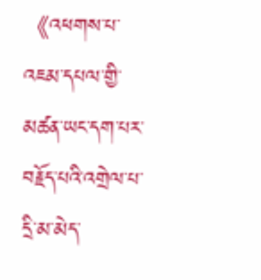《འཕགས་པ་འཇམ་དཔལ་གྱི་མཚན་ཡང་དག་པར་བརྗོད་པའི་འགྲེལ་པ་དྲི་མ་མེད་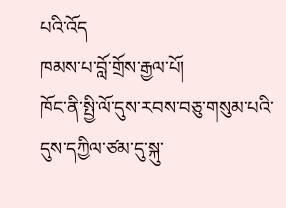པའི་འོད
ཁམས་པ་བློ་གྲོས་རྒྱལ་པོ།
ཁོང་ནི་སྤྱི་ལོ་དུས་རབས་བཅུ་གསུམ་པའི་དུས་དཀྱིལ་ཙམ་དུ་སྐུ་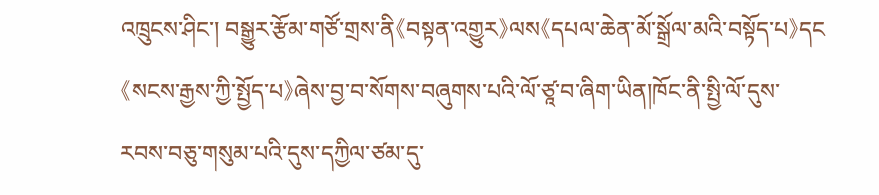འཁྲུངས་ཤིང་། བསྒྱུར་རྩོམ་གཙོ་གྲས་ནི《བསྟན་འགྱུར》ལས《དཔལ་ཆེན་མོ་སྒྲོལ་མའི་བསྟོད་པ》དང《སངས་རྒྱས་ཀྱི་སྤྱོད་པ》ཞེས་བྱ་བ་སོགས་བཞུགས་པའི་ལོ་ཙཱ་བ་ཞིག་ཡིན།ཁོང་ནི་སྤྱི་ལོ་དུས་རབས་བཅུ་གསུམ་པའི་དུས་དཀྱིལ་ཙམ་དུ་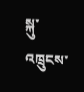སྐུ་འཁྲུངས་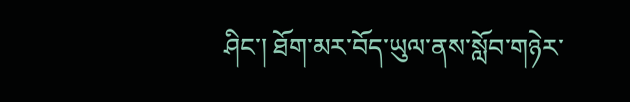ཤིང་། ཐོག་མར་བོད་ཡུལ་ནས་སློབ་གཉེར་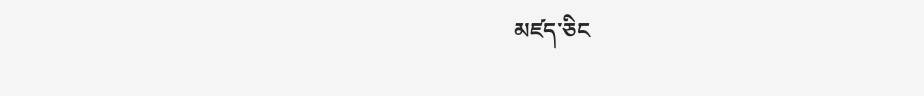མཛད་ཅིང